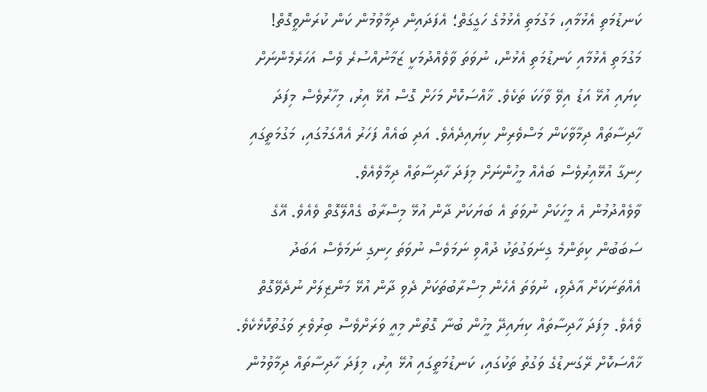ކަނޑުމަތި އެޅުމާއި، މަގުމަތި އެޅުމުގެ ހަގީގަތް؛ އެފަދައިން ދިމާވުމުން ކަން ކުރަންވީގޮތް!
މަގުމަތި އެޅުމާއި ކަނޑުމަތި އެޅުން، ނުވަތަ ވާވެއްދުމަކީ ޒަމާނުއްސުރެ ވެސް އަހަރެމެންނަށް ކިޔައި އުޅޭ އަޑު އިވޭ ވާހަކަ ތަކެވެ. ޚާއްސަކޮށް މަހަށް ގޮސް އުޅޭ އިރު، މިހާރުވެސް މިފަދަ ހާދިސާތައް ދިމާވާކަން މަސްވެރިން ކިޔައިދެއެވެ. އަދި ބައެއް ފަހަރު އެއްގަމުގައި، މަގުމަތީގައި ހިނގާ އުޅޭއިރުވެސް ބައެއް މީހުންނަށް މިފަދަ ހާދިސާތައް ދިމާވެއެވެ.
ވާވެއްދުމުން އެ މީހަކަށް ނުވަތަ އެ ބަޔަކަށް ދާން އުޅޭ މިސްރާބު ގެއްލޭގޮތް ވެއެވެ. އޭގެ ސަބަބުން ކިތަންމެ ގިނަވަގުތަކު ދުއްވި ނަމަވެސް ނުވަތަ ހިނގި ނަމަވެސް އަބަދު އެއްތަނަކަށް އާދެވި، ނުވަތަ އެހެން މިސްރާބުތަކަށް ދެވި ދާން އުޅޭ މަންޒިލަށް ނުދެވޭގޮތް ވެއެވެ. މިފަދަ ހާދިސާތައް ކިޔައިދޭ މީހުން ބުނާ ގޮތުން މިއީ ވަރަށްވެސް ބިރުވެރި ވަގުތުކޮޅެކެވެ. ޚާއްސަކޮށް ރޭގަނޑުގެ ވަގުތު ތަކުގައި، ކަނޑުމަތީގައި އުޅޭ އިރު، މިފަދަ ހާދިސާތައް ދިމާވުމުން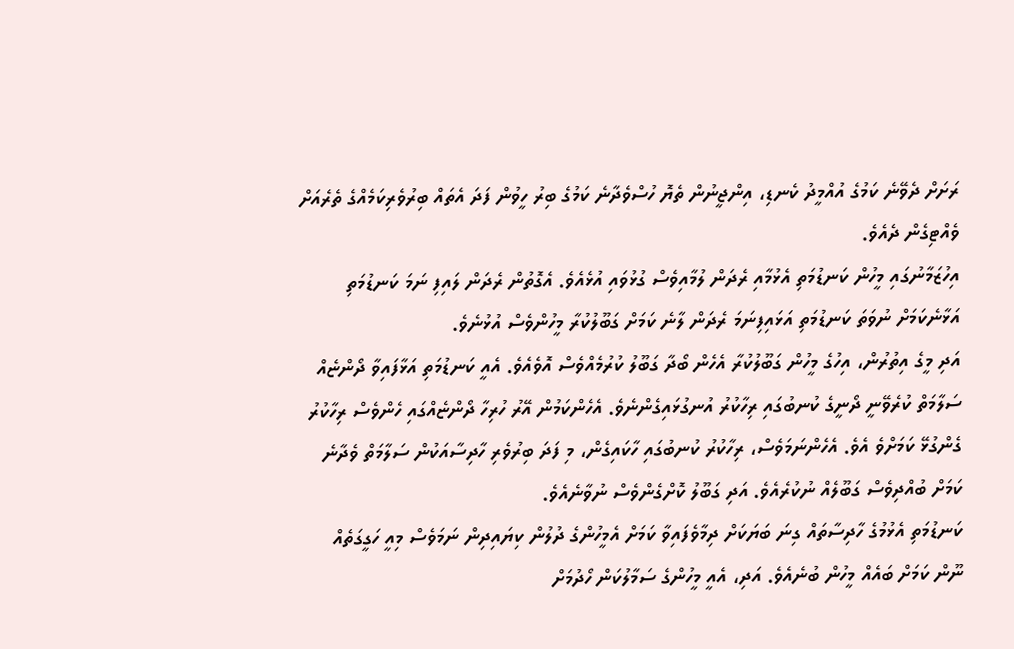ރަށަށް ދެވޭނެ ކަމުގެ އުއްމީދު ކެނޑި، އިންޖީނުން ތެޔޮ ހުސްވެދާނެ ކަމުގެ ބިރު ހީވުން ފަދަ އެތައް ބިރުވެރިކަމެއްގެ ތެރެއަށް ވެއްޓިގެން ދެއެވެ.
އިހުޒަމާނުގައި މީހުން ކަނޑުމަތި އެޅުމާއި ރެދަން ލުމާއިވެސް ގުޅުވައި އުޅެއެވެ. އެގޮތުން ރެދަން ލައިފި ނަމަ ކަނޑުމަތި އަޅާނެކަމަށް ނުވަތަ ކަނޑުމަތި އަޅައިފިނަމަ ރެދަން ލާނެ ކަމަށް ގަބޫލުކުރާ މީހުންވެސް އުޅުނެވެ.
އަދި މީގެ އިތުރުން، އިހުގެ މީހުން ގަބޫލުކުރާ އެހެން ބޯދާ ގަބޫލު ކުރުމެއްވެސް އޮވެއެވެ. އެއީ ކަނޑުމަތި އަޅާފައިވާ ދޯންޏެއް ސަލާމަތް ކުރެވޭނީ ދޯނީގެ ކުނބުގައި ރިހާކުރު އުނގުޅައިގެންނެވެ. އެހެންކަމުން އޭރު ހުރިހާ ދޯންޏެއްގައި ހެންވެސް ރިހާކުރު ގެންގުޅޭ ކަމަށްވެ އެވެ. އެހެންނަމަވެސް، ރިހާކުރު ކުނބުގައި ހާކައިގެން، މި ފަދަ ބިރުވެރި ހާދިސާއަކުން ސަލާމަތް ވެދާނެ ކަމަށް ބުއްދިވެސް ގަބޫލެއް ނުކުރެއެވެ. އަދި ގަބޫލު ކޮށްގެންވެސް ނުވާނެއެވެ.
ކަނޑުމަތި އެޅުމުގެ ހާދިސާތައް ގިނަ ބަޔަކަށް ދިމާވެފައިވާ ކަމަށް އެމީހުންގެ ދުލުން ކިޔައިދިން ނަމަވެސް މިއީ ހަގީގަތެއް ނޫން ކަމަށް ބައެއް މީހުން ބުނެއެވެ. އަދި، އެއީ މީހުންގެ ސަމާލުކަން ހޯދުމަށް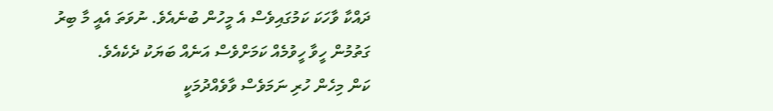ދައްކާ ވާހަކަ ކަމުގައިވެސް އެ މީހުން ބުނެއެވެ. ނުވަތަ އެއީ މާ ބިރު ގަތުމުން ހީވާ ހީވުމެއް ކަމަށްވެސް އަނެއް ބަޔަކު ދެކެއެވެ.
ކަން މިހެން ހުރި ނަމަވެސް ވާވެއްދުމަކީ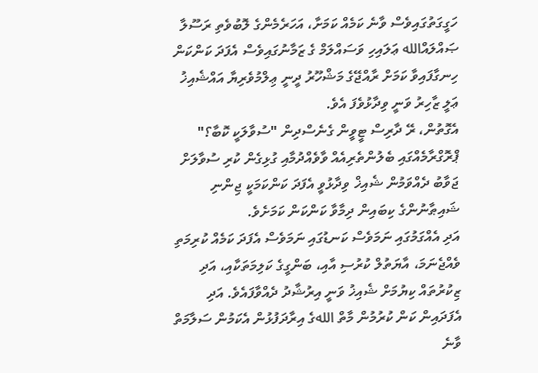ހަގީގަތުގައިވެސް ވާނެ ކަމެއް ކަމަށާ، އަހަރެމެންގެ ލޮބުވެތި ރަސޫލާ ޞައްލައްالله ޢަލައިހި ވަސައްލަމް ގެ ޒަމާނުގައިވެސް އެފަދަ ކަންކަން ހިނގާފައިވާ ކަމަށް ރާއްޖޭގެ މަޝްހޫރު ދީނީ ޢިލްމުވެރިޔާ އައްޝެއިޚު ޢަލީ ޒާހިރު ވަނީ ވިދާޅުވެފަ އެވެ.
އެގޮތުން، ރޭ ދާރިސް ޓީވީން ގެނެސްދިން "ސުވާލަކީ ކޮބާ؟" ޕްރޮގްރާމެއްގައި ބެލުންތެރިއެއް ވާވެއްދުމާއި ގުޅިގެން ކުރި ސުވާލަށް ޖަވާބު ދެއްވަމުން ޝެއިޚް ވިދާޅުވީ އެފަދަ ކަންކަމަކީ ޖިންނި ޝައިޠާނުންގެ ކިބައިން ދިމާވާ ކަންކަން ކަމަށެވެ.
އަދި އެއްގަމުގައި ނަމަވެސް ކަނޑުގައި ނަމަވެސް އެފަދަ ކަމެއް ކުރިމަތި ވެއްޖެނަމަ، އާޔަތުލް ކުރުސި އާއި، ބަންގީގެ ކަލިމަތަކާއި، އަދި ޒިކުރުތައް ކިޔުމަށް ޝެއިޚު ވަނީ އިރުޝާދު ދެއްވާފައެވެ. އަދި އެފަދައިން ކަން ކުރުމުން މާތް اللهގެ އިރާދަފުޅުން އެކަމުން ސަލާމަތް ވާނެ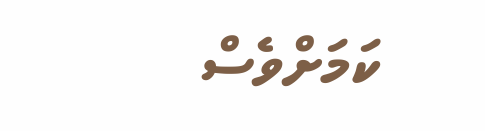ކަމަށްވެސް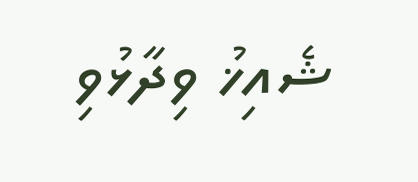ޝެއިޚު ވިދާޅުވި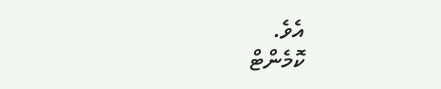އެވެ.
ކޮމެންޓް